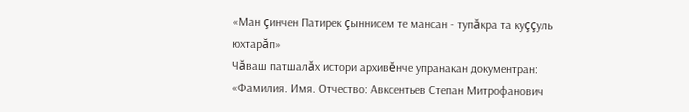«Ман çинчен Патирек çыннисем те мансан - тупăкра та куççуль юхтарăп»
Чăваш патшалăх истори архивĕнче упранакан документран:
«Фамилия. Имя. Отчество: Авксентьев Степан Митрофанович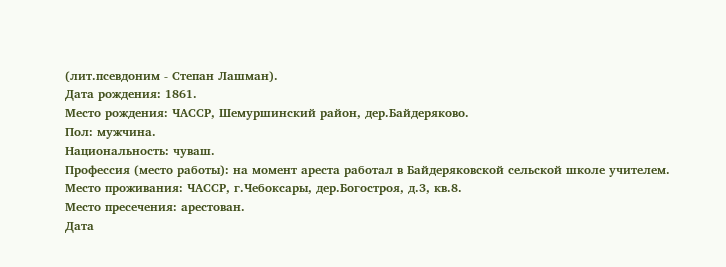(лит.псевдоним - Степан Лашман).
Дата рождения: 1861.
Место рождения: ЧАССР, Шемуршинский район, дер.Байдеряково.
Пол: мужчина.
Национальность: чуваш.
Профессия (место работы): на момент ареста работал в Байдеряковской сельской школе учителем.
Место проживания: ЧАССР, г.Чебоксары, дер.Богостроя, д.3, кв.8.
Место пресечения: арестован.
Дата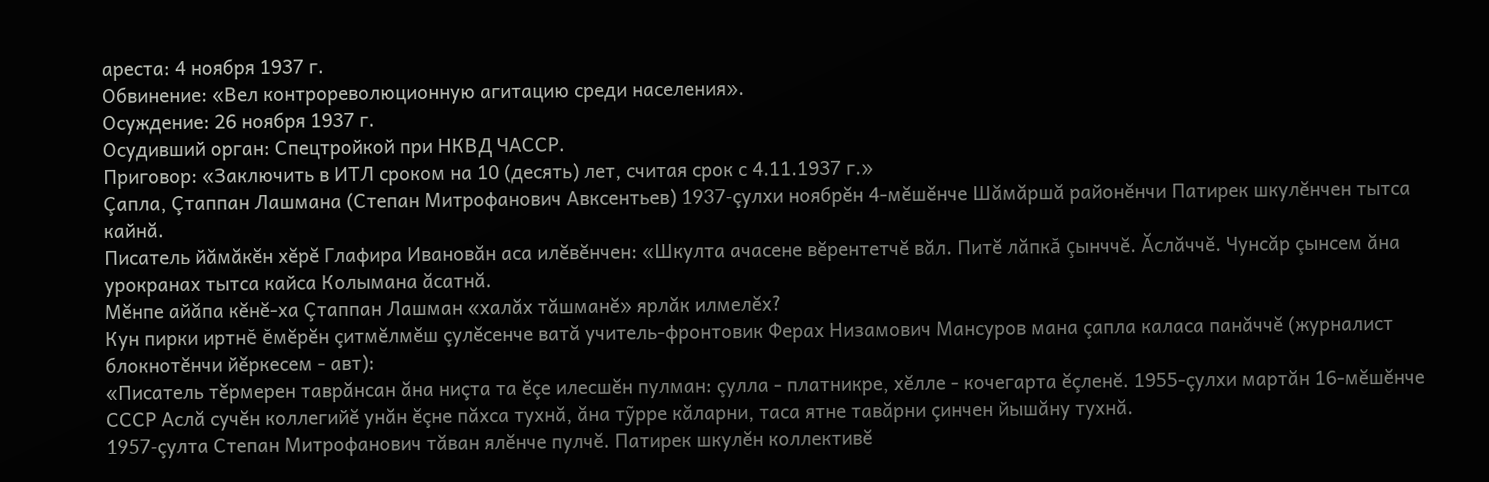ареста: 4 ноября 1937 г.
Обвинение: «Вел контрореволюционную агитацию среди населения».
Осуждение: 26 ноября 1937 г.
Осудивший орган: Спецтройкой при НКВД ЧАССР.
Приговор: «Заключить в ИТЛ сроком на 10 (десять) лет, считая срок с 4.11.1937 г.»
Çапла, Çтаппан Лашмана (Степан Митрофанович Авксентьев) 1937-çулхи ноябрĕн 4-мĕшĕнче Шăмăршă районĕнчи Патирек шкулĕнчен тытса кайнă.
Писатель йăмăкĕн хĕрĕ Глафира Ивановăн аса илĕвĕнчен: «Шкулта ачасене вĕрентетчĕ вăл. Питĕ лăпкă çынччĕ. Ăслăччĕ. Чунсăр çынсем ăна урокранах тытса кайса Колымана ăсатнă.
Мĕнпе айăпа кĕнĕ-ха Çтаппан Лашман «халăх тăшманĕ» ярлăк илмелĕх?
Кун пирки иртнĕ ĕмĕрĕн çитмĕлмĕш çулĕсенче ватă учитель-фронтовик Ферах Низамович Мансуров мана çапла каласа панăччĕ (журналист блокнотĕнчи йĕркесем - авт):
«Писатель тĕрмерен таврăнсан ăна ниçта та ĕçе илесшĕн пулман: çулла - платникре, хĕлле - кочегарта ĕçленĕ. 1955-çулхи мартăн 16-мĕшĕнче СССР Аслă сучĕн коллегийĕ унăн ĕçне пăхса тухнă, ăна тỹрре кăларни, таса ятне тавăрни çинчен йышăну тухнă.
1957-çулта Степан Митрофанович тăван ялĕнче пулчĕ. Патирек шкулĕн коллективĕ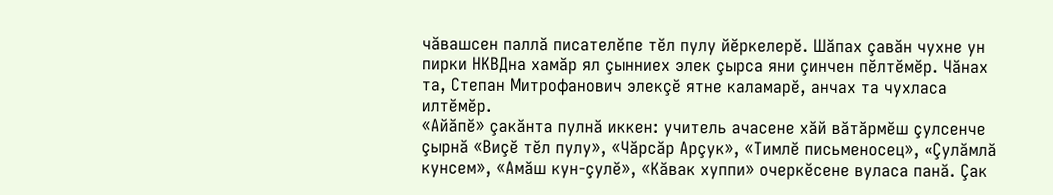чăвашсен паллă писателĕпе тĕл пулу йĕркелерĕ. Шăпах çавăн чухне ун пирки НКВДна хамăр ял çынниех элек çырса яни çинчен пĕлтĕмĕр. Чăнах та, Степан Митрофанович элекçĕ ятне каламарĕ, анчах та чухласа илтĕмĕр.
«Айăпĕ» çакăнта пулнă иккен: учитель ачасене хăй вăтăрмĕш çулсенче çырнă «Виçĕ тĕл пулу», «Чăрсăр Арçук», «Тимлĕ письменосец», «Çулăмлă кунсем», «Амăш кун-çулĕ», «Кăвак хуппи» очеркĕсене вуласа панă. Çак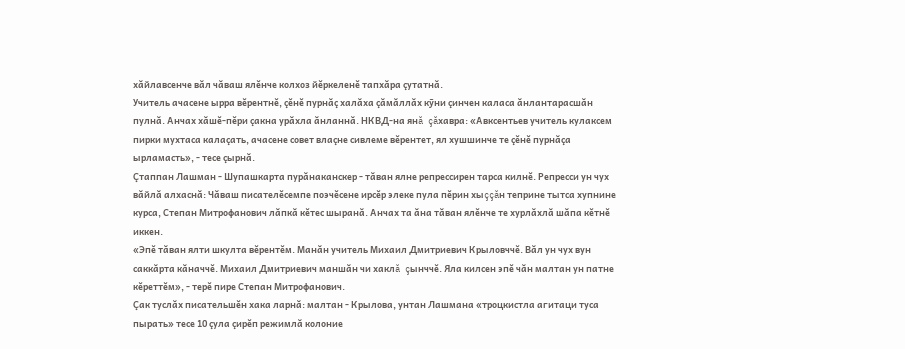хăйлавсенче вăл чăваш ялĕнче колхоз йĕркеленĕ тапхăра çутатнă.
Учитель ачасене ырра вĕрентнĕ, çĕнĕ пурнăç халăха çăмăллăх кỹни çинчен каласа ăнлантарасшăн пулнă. Анчах хăшĕ-пĕри çакна урăхла ăнланнă. НКВД-на янă çăхавра: «Авксентьев учитель кулаксем пирки мухтаса калаçать, ачасене совет влаçне сивлеме вĕрентет, ял хушшинче те çĕнĕ пурнăçа ырламасть», - тесе çырнă.
Çтаппан Лашман - Шупашкарта пурăнаканскер - тăван ялне репрессирен тарса килнĕ. Репресси ун чух вăйлă алхаснă: Чăваш писателĕсемпе поэчĕсене ирсĕр элеке пула пĕрин хыççăн теприне тытса хупнине курса, Степан Митрофанович лăпкă кĕтес шыранă. Анчах та ăна тăван ялĕнче те хурлăхлă шăпа кĕтнĕ иккен.
«Эпĕ тăван ялти шкулта вĕрентĕм. Манăн учитель Михаил Дмитриевич Крыловччĕ. Вăл ун чух вун саккăрта кăначчĕ. Михаил Дмитриевич маншăн чи хаклă çынччĕ. Яла килсен эпĕ чăн малтан ун патне кĕреттĕм», - терĕ пире Степан Митрофанович.
Çак туслăх писательшĕн хака ларнă: малтан - Крылова, унтан Лашмана «троцкистла агитаци туса пырать» тесе 10 çула çирĕп режимлă колоние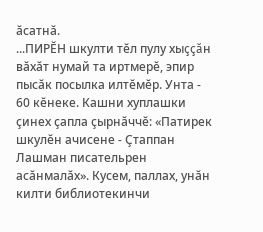ăсатнă.
...ПИРĔН шкулти тĕл пулу хыççăн вăхăт нумай та иртмерĕ, эпир пысăк посылка илтĕмĕр. Унта - 60 кĕнеке. Кашни хуплашки çинех çапла çырнăччĕ: «Патирек шкулĕн ачисене - Çтаппан Лашман писательрен асăнмалăх». Кусем, паллах, унăн килти библиотекинчи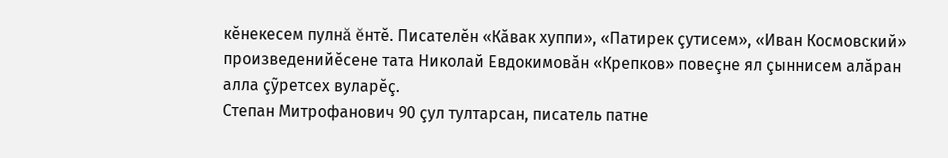кĕнекесем пулнă ĕнтĕ. Писателĕн «Кăвак хуппи», «Патирек çутисем», «Иван Космовский» произведенийĕсене тата Николай Евдокимовăн «Крепков» повеçне ял çыннисем алăран алла çỹретсех вуларĕç.
Степан Митрофанович 90 çул тултарсан, писатель патне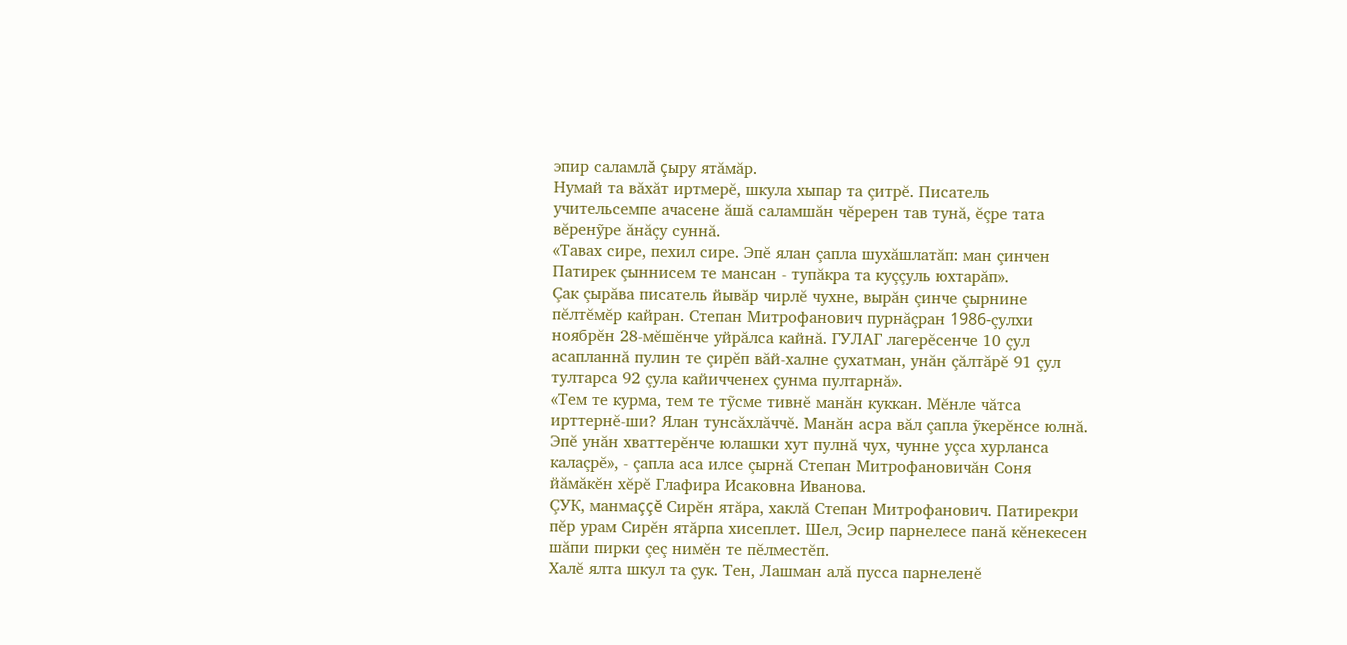эпир саламлă çыру ятăмăр.
Нумай та вăхăт иртмерĕ, шкула хыпар та çитрĕ. Писатель учительсемпе ачасене ăшă саламшăн чĕререн тав тунă, ĕçре тата вĕренỹре ăнăçу суннă.
«Тавах сире, пехил сире. Эпĕ ялан çапла шухăшлатăп: ман çинчен Патирек çыннисем те мансан - тупăкра та куççуль юхтарăп».
Çак çырăва писатель йывăр чирлĕ чухне, вырăн çинче çырнине пĕлтĕмĕр кайран. Степан Митрофанович пурнăçран 1986-çулхи ноябрĕн 28-мĕшĕнче уйрăлса кайнă. ГУЛАГ лагерĕсенче 10 çул асапланнă пулин те çирĕп вăй-халне çухатман, унăн çăлтăрĕ 91 çул тултарса 92 çула кайичченех çунма пултарнă».
«Тем те курма, тем те тỹсме тивнĕ манăн куккан. Мĕнле чăтса ирттернĕ-ши? Ялан тунсăхлăччĕ. Манăн асра вăл çапла ỹкерĕнсе юлнă. Эпĕ унăн хваттерĕнче юлашки хут пулнă чух, чунне уçса хурланса калаçрĕ», - çапла аса илсе çырнă Степан Митрофановичăн Соня йăмăкĕн хĕрĕ Глафира Исаковна Иванова.
ÇУК, манмаççĕ Сирĕн ятăра, хаклă Степан Митрофанович. Патирекри пĕр урам Сирĕн ятăрпа хисеплет. Шел, Эсир парнелесе панă кĕнекесен шăпи пирки çеç нимĕн те пĕлместĕп.
Халĕ ялта шкул та çук. Тен, Лашман алă пусса парнеленĕ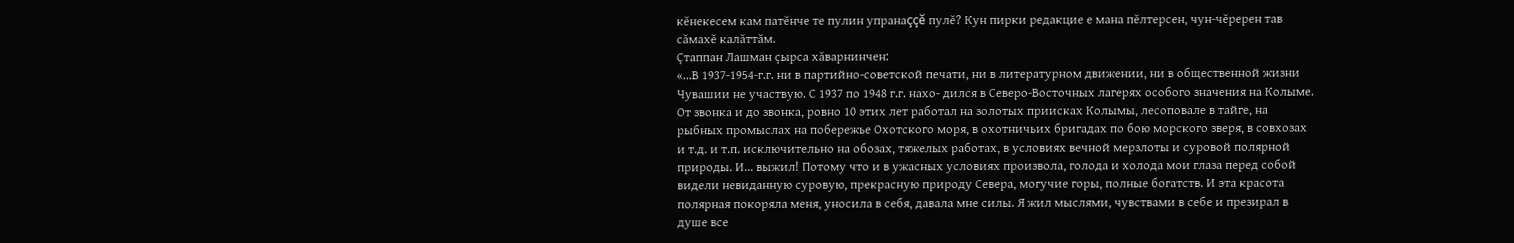кĕнекесем кам патĕнче те пулин упранаççĕ пулĕ? Кун пирки редакцие е мана пĕлтерсен, чун-чĕререн тав сăмахĕ калăттăм.
Çтаппан Лашман çырса хăварнинчен:
«...В 1937-1954-г.г. ни в партийно-советской печати, ни в литературном движении, ни в общественной жизни Чувашии не участвую. С 1937 по 1948 г.г. нахо- дился в Северо-Восточных лагерях особого значения на Колыме. От звонка и до звонка, ровно 10 этих лет работал на золотых приисках Колымы, лесоповале в тайге, на рыбных промыслах на побережье Охотского моря, в охотничьих бригадах по бою морского зверя, в совхозах и т.д. и т.п. исключительно на обозах, тяжелых работах, в условиях вечной мерзлоты и суровой полярной природы. И... выжил! Потому что и в ужасных условиях произвола, голода и холода мои глаза перед собой видели невиданную суровую, прекрасную природу Севера, могучие горы, полные богатств. И эта красота полярная покоряла меня, уносила в себя, давала мне силы. Я жил мыслями, чувствами в себе и презирал в душе все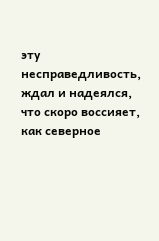эту несправедливость, ждал и надеялся, что скоро воссияет, как северное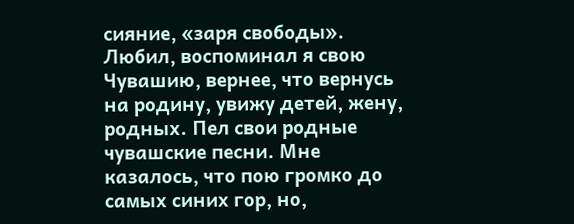сияние, «заря свободы». Любил, воспоминал я свою Чувашию, вернее, что вернусь на родину, увижу детей, жену, родных. Пел свои родные чувашские песни. Мне казалось, что пою громко до самых синих гор, но,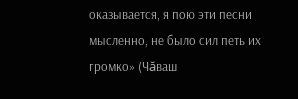оказывается, я пою эти песни мысленно, не было сил петь их громко» (Чăваш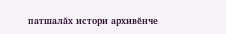патшалăх истори архивĕнче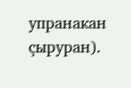упранакан çыруран).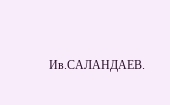Ив.САЛАНДАЕВ.